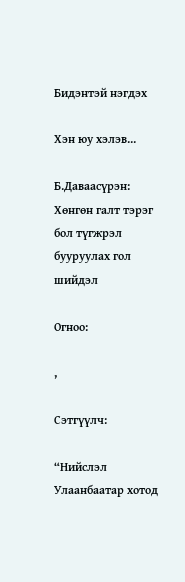Бидэнтэй нэгдэх

Хэн юу хэлэв...

Б.Даваасүрэн: Хөнгөн галт тэрэг бол түгжрэл бууруулах гол шийдэл

Огноо:

,

Сэтгүүлч:

“Нийслэл Улаанбаатар хотод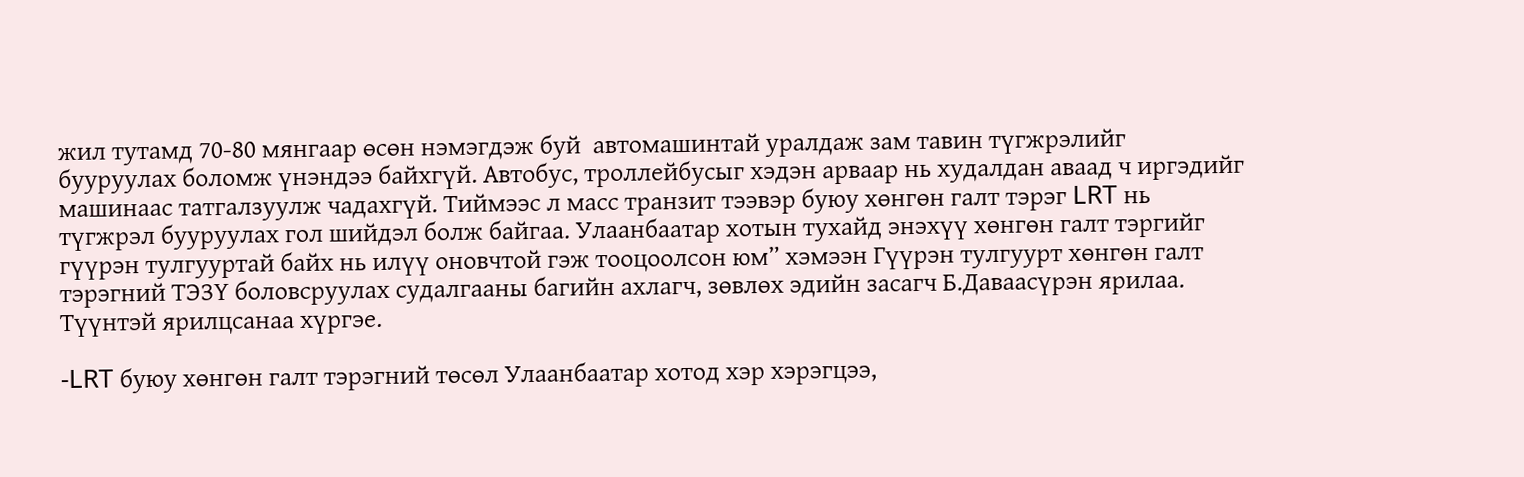жил тутамд 70-80 мянгаар өсөн нэмэгдэж буй  автомашинтай уралдаж зам тавин түгжрэлийг бууруулах боломж үнэндээ байхгүй. Автобус, троллейбусыг хэдэн арваар нь худалдан аваад ч иргэдийг машинаас татгалзуулж чадахгүй. Тиймээс л масс транзит тээвэр буюу хөнгөн галт тэрэг LRT нь түгжрэл бууруулах гол шийдэл болж байгаа. Улаанбаатар хотын тухайд энэхүү хөнгөн галт тэргийг гүүрэн тулгууртай байх нь илүү оновчтой гэж тооцоолсон юм” хэмээн Гүүрэн тулгуурт хөнгөн галт тэрэгний ТЭЗҮ боловсруулах судалгааны багийн ахлагч, зөвлөх эдийн засагч Б.Даваасүрэн ярилаа. Түүнтэй ярилцсанаа хүргэе.

-LRT буюу хөнгөн галт тэрэгний төсөл Улаанбаатар хотод хэр хэрэгцээ,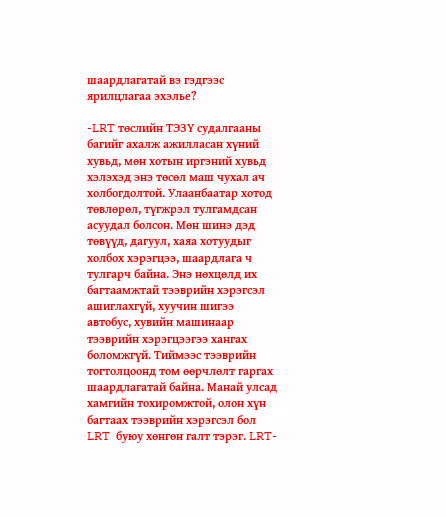шаардлагатай вэ гэдгээс ярилцлагаа эхэлье?

-LRT төслийн ТЭЗҮ судалгааны багийг ахалж ажилласан хүний хувьд, мөн хотын иргэний хувьд хэлэхэд энэ төсөл маш чухал ач холбогдолтой. Улаанбаатар хотод төвлөрөл, түгжрэл тулгамдсан асуудал болсон. Мөн шинэ дэд төвүүд, дагуул, хаяа хотуудыг холбох хэрэгцээ, шаардлага ч тулгарч байна. Энэ нөхцөлд их багтаамжтай тээврийн хэрэгсэл ашиглахгүй, хуучин шигээ автобус, хувийн машинаар тээврийн хэрэгцээгээ хангах боломжгүй. Тиймээс тээврийн тогтолцоонд том өөрчлөлт гаргах шаардлагатай байна. Манай улсад  хамгийн тохиромжтой, олон хүн багтаах тээврийн хэрэгсэл бол LRT  буюу хөнгөн галт тэрэг. LRT-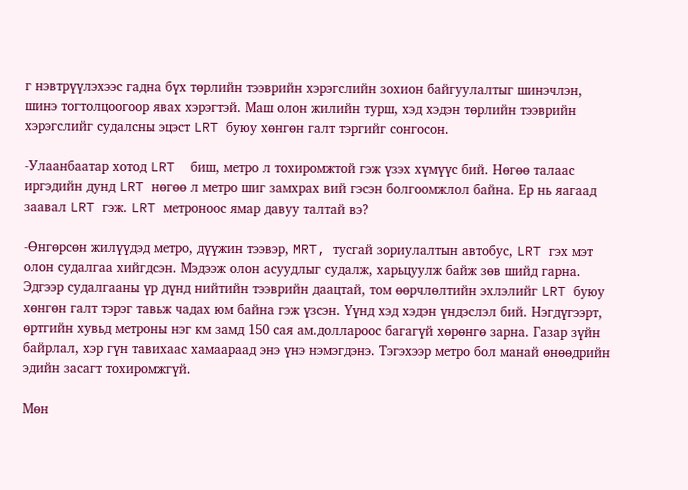г нэвтрүүлэхээс гадна бүх төрлийн тээврийн хэрэгслийн зохион байгуулалтыг шинэчлэн, шинэ тогтолцоогоор явах хэрэгтэй. Маш олон жилийн турш, хэд хэдэн төрлийн тээврийн хэрэгслийг судалсны эцэст LRT буюу хөнгөн галт тэргийг сонгосон.

-Улаанбаатар хотод LRT  биш, метро л тохиромжтой гэж үзэх хүмүүс бий. Нөгөө талаас иргэдийн дунд LRT нөгөө л метро шиг замхрах вий гэсэн болгоомжлол байна. Ер нь яагаад заавал LRT гэж. LRT метроноос ямар давуу талтай вэ?

-Өнгөрсөн жилүүдэд метро, дүүжин тээвэр, MRT, тусгай зориулалтын автобус, LRT гэх мэт олон судалгаа хийгдсэн. Мэдээж олон асуудлыг судалж, харьцуулж байж зөв шийд гарна. Эдгээр судалгааны үр дүнд нийтийн тээврийн даацтай, том өөрчлөлтийн эхлэлийг LRT буюу хөнгөн галт тэрэг тавьж чадах юм байна гэж үзсэн. Үүнд хэд хэдэн үндэслэл бий. Нэгдүгээрт, өртгийн хувьд метроны нэг км замд 150 сая ам.доллароос багагүй хөрөнгө зарна. Газар зүйн байрлал, хэр гүн тавихаас хамаараад энэ үнэ нэмэгдэнэ. Тэгэхээр метро бол манай өнөөдрийн эдийн засагт тохиромжгүй.

Мөн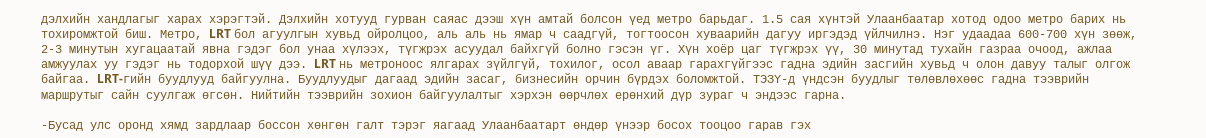дэлхийн хандлагыг харах хэрэгтэй. Дэлхийн хотууд гурван саяас дээш хүн амтай болсон үед метро барьдаг. 1.5 сая хүнтэй Улаанбаатар хотод одоо метро барих нь тохиромжтой биш. Метро, LRT бол агуулгын хувьд ойролцоо, аль аль нь ямар ч саадгүй, тогтоосон хуваарийн дагуу иргэдэд үйлчилнэ. Нэг удаадаа 600-700 хүн зөөж, 2-3 минутын хугацаатай явна гэдэг бол унаа хүлээх, түгжрэх асуудал байхгүй болно гэсэн үг. Хүн хоёр цаг түгжрэх үү, 30 минутад тухайн газраа очоод, ажлаа амжуулах уу гэдэг нь тодорхой шүү дээ. LRT нь метроноос ялгарах зүйлгүй, тохилог, осол аваар гарахгүйгээс гадна эдийн засгийн хувьд ч олон давуу талыг олгож байгаа. LRT-гийн буудлууд байгуулна. Буудлуудыг дагаад эдийн засаг, бизнесийн орчин бүрдэх боломжтой. ТЭЗҮ-д үндсэн буудлыг төлөвлөхөөс гадна тээврийн маршрутыг сайн суулгаж өгсөн. Нийтийн тээврийн зохион байгуулалтыг хэрхэн өөрчлөх ерөнхий дүр зураг ч эндээс гарна.

-Бусад улс оронд хямд зардлаар боссон хөнгөн галт тэрэг яагаад Улаанбаатарт өндөр үнээр босох тооцоо гарав гэх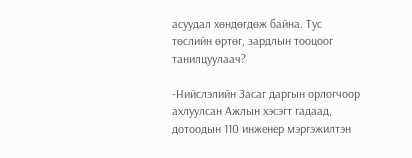асуудал хөндөгдөж байна. Тус төслийн өртөг, зардлын тооцоог танилцуулаач?

-Нийслэлийн Засаг даргын орлогчоор ахлуулсан Ажлын хэсэгт гадаад, дотоодын 110 инженер мэргэжилтэн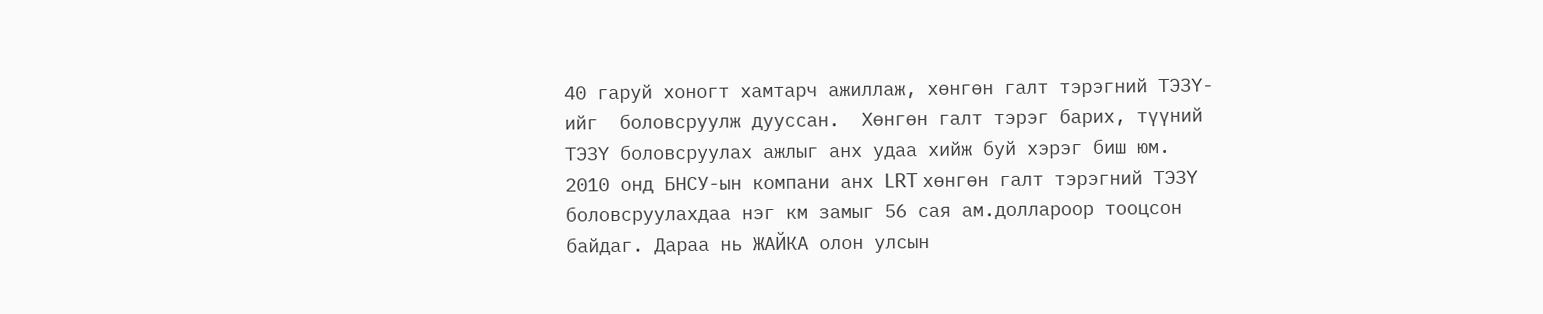40 гаруй хоногт хамтарч ажиллаж, хөнгөн галт тэрэгний ТЭЗҮ-ийг  боловсруулж дууссан.  Хөнгөн галт тэрэг барих, түүний ТЭЗҮ боловсруулах ажлыг анх удаа хийж буй хэрэг биш юм. 2010 онд БНСУ-ын компани анх LRT хөнгөн галт тэрэгний ТЭЗҮ боловсруулахдаа нэг км замыг 56 сая ам.доллароор тооцсон байдаг. Дараа нь ЖАЙКА олон улсын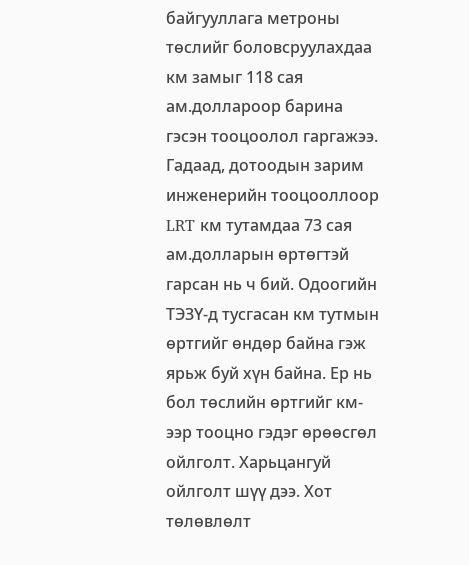байгууллага метроны төслийг боловсруулахдаа км замыг 118 сая ам.доллароор барина гэсэн тооцоолол гаргажээ. Гадаад, дотоодын зарим инженерийн тооцооллоор LRT км тутамдаа 73 сая ам.долларын өртөгтэй гарсан нь ч бий. Одоогийн ТЭЗҮ-д тусгасан км тутмын өртгийг өндөр байна гэж ярьж буй хүн байна. Ер нь бол төслийн өртгийг км-ээр тооцно гэдэг өрөөсгөл ойлголт. Харьцангуй ойлголт шүү дээ. Хот төлөвлөлт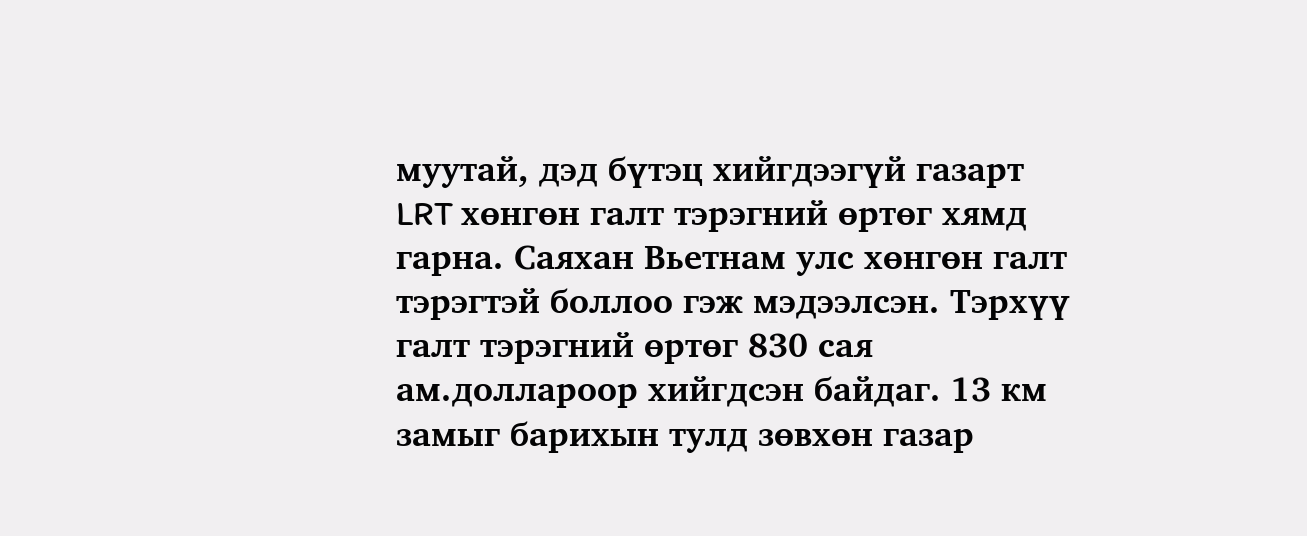муутай, дэд бүтэц хийгдээгүй газарт LRT хөнгөн галт тэрэгний өртөг хямд гарна. Саяхан Вьетнам улс хөнгөн галт тэрэгтэй боллоо гэж мэдээлсэн. Тэрхүү галт тэрэгний өртөг 830 сая ам.доллароор хийгдсэн байдаг. 13 км замыг барихын тулд зөвхөн газар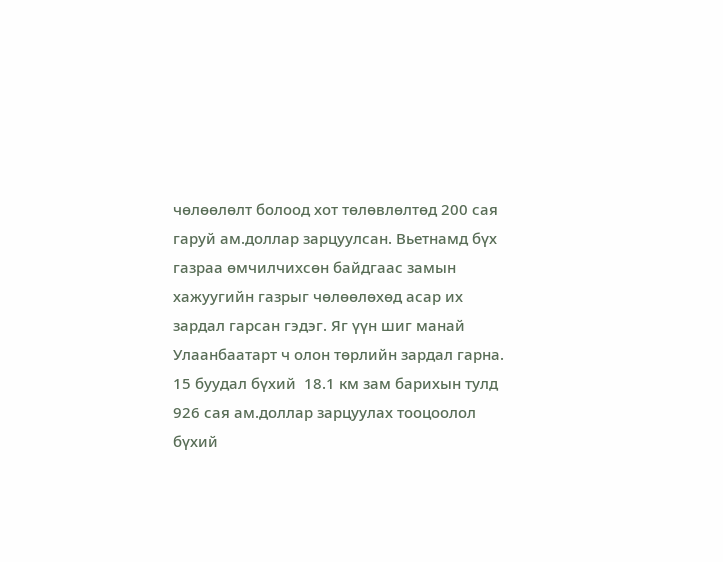чөлөөлөлт болоод хот төлөвлөлтөд 200 сая гаруй ам.доллар зарцуулсан. Вьетнамд бүх газраа өмчилчихсөн байдгаас замын хажуугийн газрыг чөлөөлөхөд асар их зардал гарсан гэдэг. Яг үүн шиг манай Улаанбаатарт ч олон төрлийн зардал гарна. 15 буудал бүхий  18.1 км зам барихын тулд 926 сая ам.доллар зарцуулах тооцоолол бүхий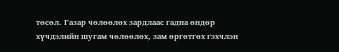төсөл. Газар чөлөөлөх зардлаас гадна өндөр хүчдэлийн шугам чөлөөлөх, зам өргөтгөх гэхчлэн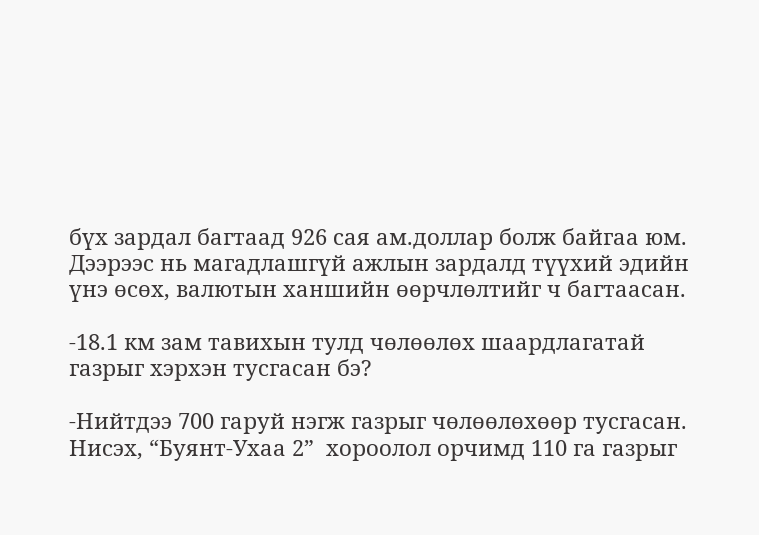бүх зардал багтаад 926 сая ам.доллар болж байгаа юм. Дээрээс нь магадлашгүй ажлын зардалд түүхий эдийн үнэ өсөх, валютын ханшийн өөрчлөлтийг ч багтаасан.

-18.1 км зам тавихын тулд чөлөөлөх шаардлагатай газрыг хэрхэн тусгасан бэ?

-Нийтдээ 700 гаруй нэгж газрыг чөлөөлөхөөр тусгасан. Нисэх, “Буянт-Ухаа 2”  хороолол орчимд 110 га газрыг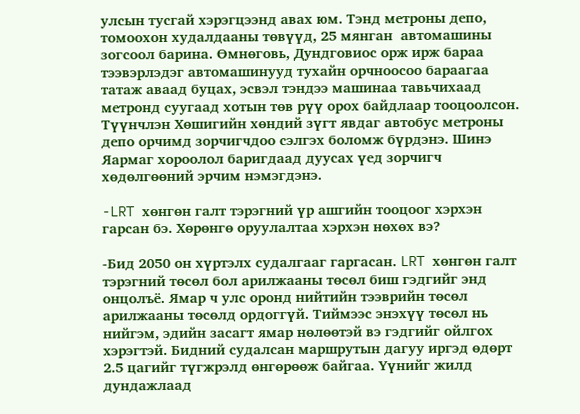улсын тусгай хэрэгцээнд авах юм. Тэнд метроны депо, томоохон худалдааны төвүүд, 25 мянган  автомашины зогсоол барина. Өмнөговь, Дундговиос орж ирж бараа тээвэрлэдэг автомашинууд тухайн орчноосоо бараагаа татаж аваад буцах, эсвэл тэндээ машинаа тавьчихаад метронд суугаад хотын төв рүү орох байдлаар тооцоолсон. Түүнчлэн Хөшигийн хөндий зүгт явдаг автобус метроны депо орчимд зорчигчдоо сэлгэх боломж бүрдэнэ. Шинэ Яармаг хороолол баригдаад дуусах үед зорчигч хөдөлгөөний эрчим нэмэгдэнэ.

-LRT хөнгөн галт тэрэгний үр ашгийн тооцоог хэрхэн гарсан бэ. Хөрөнгө оруулалтаа хэрхэн нөхөх вэ?

-Бид 2050 он хүртэлх судалгааг гаргасан. LRT хөнгөн галт тэрэгний төсөл бол арилжааны төсөл биш гэдгийг энд онцолъё. Ямар ч улс оронд нийтийн тээврийн төсөл арилжааны төсөлд ордоггүй. Тиймээс энэхүү төсөл нь нийгэм, эдийн засагт ямар нөлөөтэй вэ гэдгийг ойлгох хэрэгтэй. Бидний судалсан маршрутын дагуу иргэд өдөрт 2.5 цагийг түгжрэлд өнгөрөөж байгаа. Үүнийг жилд дундажлаад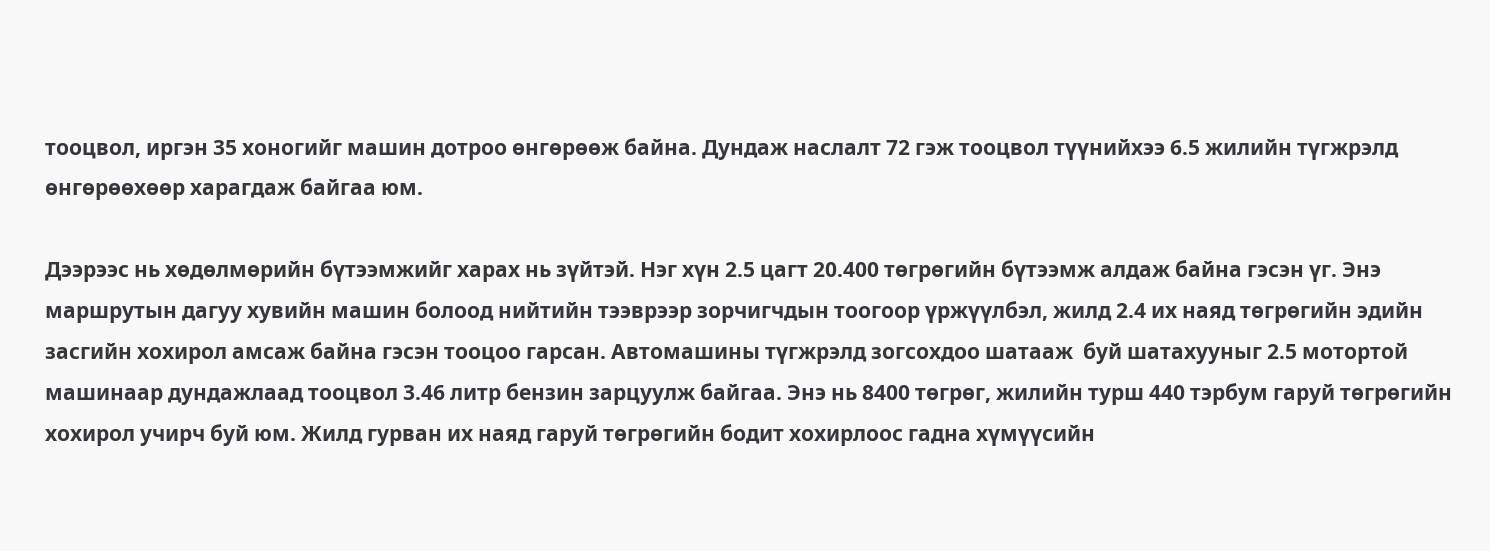тооцвол, иргэн 35 хоногийг машин дотроо өнгөрөөж байна. Дундаж наслалт 72 гэж тооцвол түүнийхээ 6.5 жилийн түгжрэлд өнгөрөөхөөр харагдаж байгаа юм.

Дээрээс нь хөдөлмөрийн бүтээмжийг харах нь зүйтэй. Нэг хүн 2.5 цагт 20.400 төгрөгийн бүтээмж алдаж байна гэсэн үг. Энэ маршрутын дагуу хувийн машин болоод нийтийн тээврээр зорчигчдын тоогоор үржүүлбэл, жилд 2.4 их наяд төгрөгийн эдийн засгийн хохирол амсаж байна гэсэн тооцоо гарсан. Автомашины түгжрэлд зогсохдоо шатааж  буй шатахууныг 2.5 мотортой машинаар дундажлаад тооцвол 3.46 литр бензин зарцуулж байгаа. Энэ нь 8400 төгрөг, жилийн турш 440 тэрбум гаруй төгрөгийн хохирол учирч буй юм. Жилд гурван их наяд гаруй төгрөгийн бодит хохирлоос гадна хүмүүсийн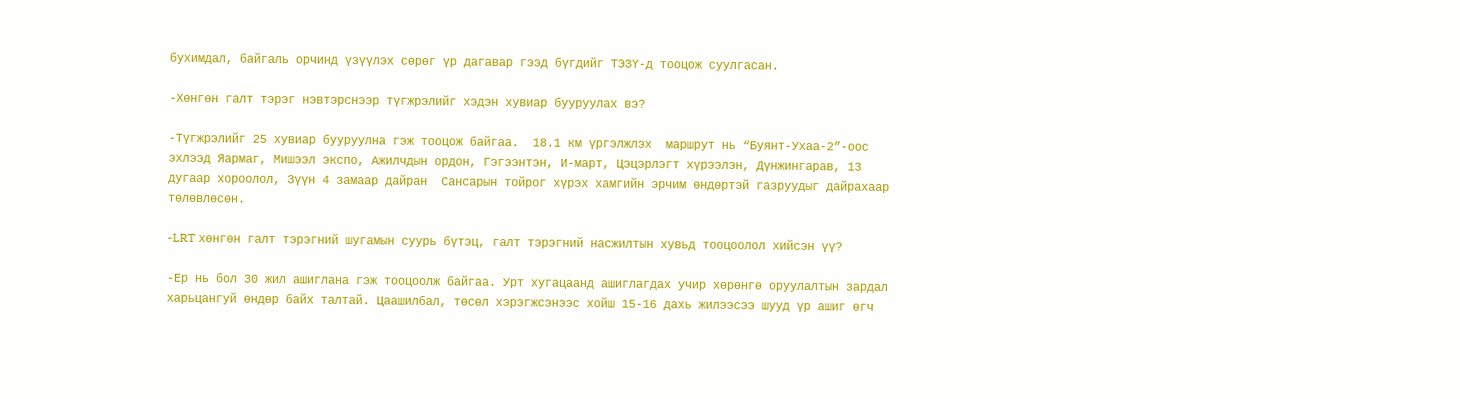бухимдал, байгаль орчинд үзүүлэх сөрөг үр дагавар гээд бүгдийг ТЭЗҮ-д тооцож суулгасан.

-Хөнгөн галт тэрэг нэвтэрснээр түгжрэлийг хэдэн хувиар бууруулах вэ?

-Түгжрэлийг 25 хувиар бууруулна гэж тооцож байгаа.  18.1 км үргэлжлэх  маршрут нь “Буянт-Ухаа-2”-оос эхлээд Яармаг, Мишээл экспо, Ажилчдын ордон, Гэгээнтэн, И-март, Цэцэрлэгт хүрээлэн, Дүнжингарав, 13 дугаар хороолол, Зүүн 4 замаар дайран  Сансарын тойрог хүрэх хамгийн эрчим өндөртэй газруудыг дайрахаар төлөвлөсөн.

-LRT хөнгөн галт тэрэгний шугамын суурь бүтэц, галт тэрэгний насжилтын хувьд тооцоолол хийсэн үү?

-Ер нь бол 30 жил ашиглана гэж тооцоолж байгаа. Урт хугацаанд ашиглагдах учир хөрөнгө оруулалтын зардал харьцангуй өндөр байх талтай. Цаашилбал, төсөл хэрэгжсэнээс хойш 15-16 дахь жилээсээ шууд үр ашиг өгч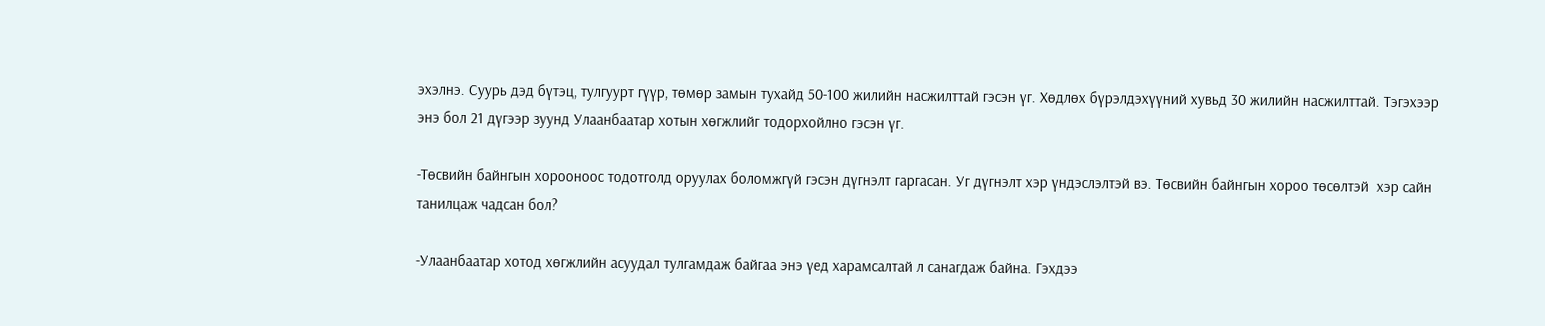эхэлнэ. Суурь дэд бүтэц, тулгуурт гүүр, төмөр замын тухайд 50-100 жилийн насжилттай гэсэн үг. Хөдлөх бүрэлдэхүүний хувьд 30 жилийн насжилттай. Тэгэхээр энэ бол 21 дүгээр зуунд Улаанбаатар хотын хөгжлийг тодорхойлно гэсэн үг.

-Төсвийн байнгын хорооноос тодотголд оруулах боломжгүй гэсэн дүгнэлт гаргасан. Уг дүгнэлт хэр үндэслэлтэй вэ. Төсвийн байнгын хороо төсөлтэй  хэр сайн танилцаж чадсан бол?

-Улаанбаатар хотод хөгжлийн асуудал тулгамдаж байгаа энэ үед харамсалтай л санагдаж байна. Гэхдээ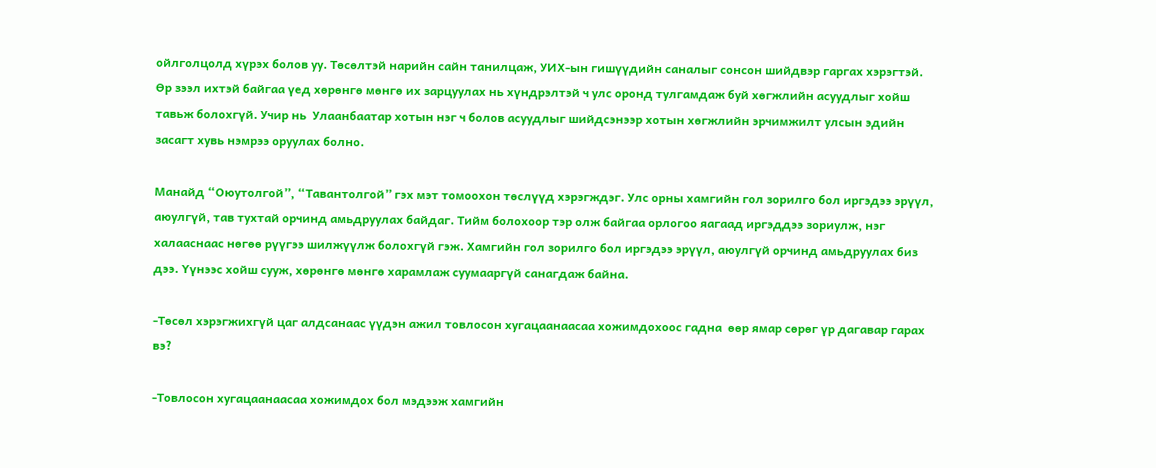ойлголцолд хүрэх болов уу. Төсөлтэй нарийн сайн танилцаж, УИХ-ын гишүүдийн саналыг сонсон шийдвэр гаргах хэрэгтэй. Өр зээл ихтэй байгаа үед хөрөнгө мөнгө их зарцуулах нь хүндрэлтэй ч улс оронд тулгамдаж буй хөгжлийн асуудлыг хойш тавьж болохгүй. Учир нь  Улаанбаатар хотын нэг ч болов асуудлыг шийдсэнээр хотын хөгжлийн эрчимжилт улсын эдийн засагт хувь нэмрээ оруулах болно.

Манайд “Оюутолгой”, “Тавантолгой” гэх мэт томоохон төслүүд хэрэгждэг. Улс орны хамгийн гол зорилго бол иргэдээ эрүүл, аюулгүй, тав тухтай орчинд амьдруулах байдаг. Тийм болохоор тэр олж байгаа орлогоо яагаад иргэддээ зориулж, нэг халааснаас нөгөө рүүгээ шилжүүлж болохгүй гэж. Хамгийн гол зорилго бол иргэдээ эрүүл, аюулгүй орчинд амьдруулах биз дээ. Үүнээс хойш сууж, хөрөнгө мөнгө харамлаж суумааргүй санагдаж байна.

-Төсөл хэрэгжихгүй цаг алдсанаас үүдэн ажил товлосон хугацаанаасаа хожимдохоос гадна  өөр ямар сөрөг үр дагавар гарах вэ?

-Товлосон хугацаанаасаа хожимдох бол мэдээж хамгийн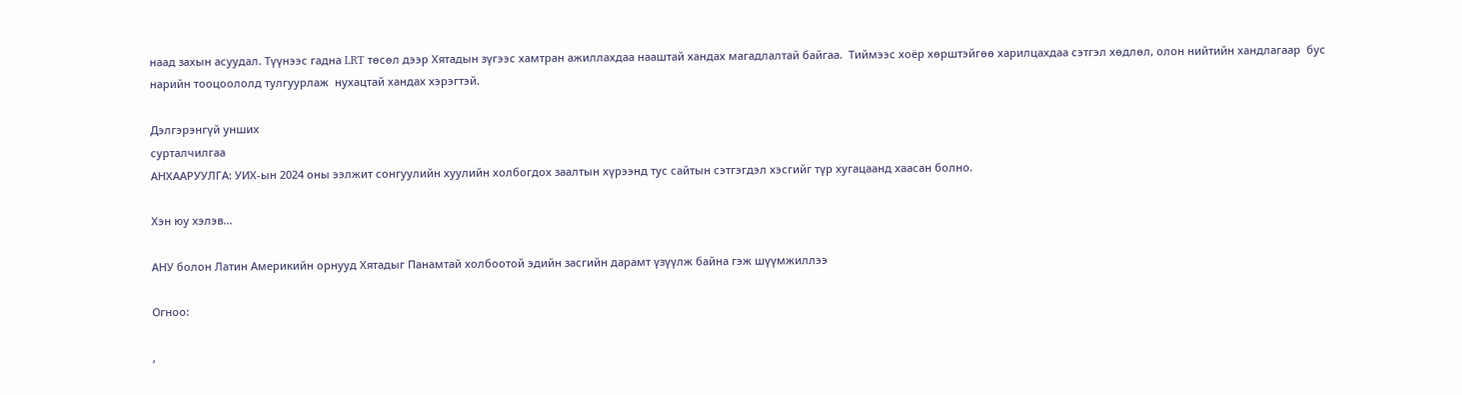наад захын асуудал. Түүнээс гадна LRT төсөл дээр Хятадын зүгээс хамтран ажиллахдаа нааштай хандах магадлалтай байгаа.  Тиймээс хоёр хөрштэйгөө харилцахдаа сэтгэл хөдлөл, олон нийтийн хандлагаар  бус нарийн тооцоололд тулгуурлаж  нухацтай хандах хэрэгтэй.

Дэлгэрэнгүй унших
сурталчилгаа
АНХААРУУЛГА: УИХ-ын 2024 оны ээлжит сонгуулийн хуулийн холбогдох заалтын хүрээнд тус сайтын сэтгэгдэл хэсгийг түр хугацаанд хаасан болно.

Хэн юу хэлэв...

АНУ болон Латин Америкийн орнууд Хятадыг Панамтай холбоотой эдийн засгийн дарамт үзүүлж байна гэж шүүмжиллээ

Огноо:

,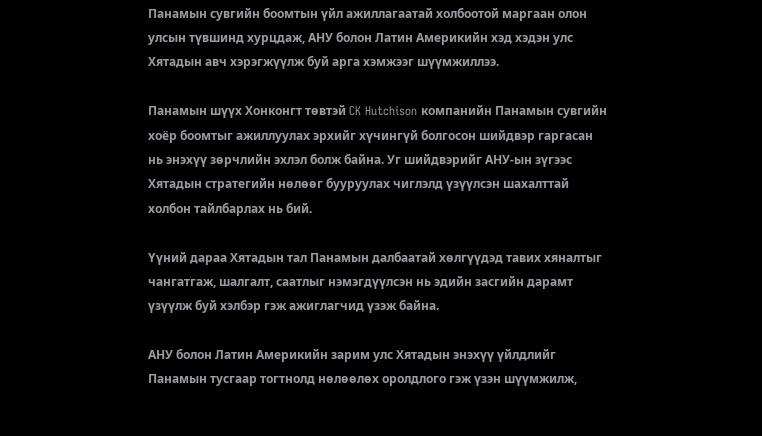Панамын сувгийн боомтын үйл ажиллагаатай холбоотой маргаан олон улсын түвшинд хурцдаж, АНУ болон Латин Америкийн хэд хэдэн улс Хятадын авч хэрэгжүүлж буй арга хэмжээг шүүмжиллээ.

Панамын шүүх Хонконгт төвтэй CK Hutchison компанийн Панамын сувгийн хоёр боомтыг ажиллуулах эрхийг хүчингүй болгосон шийдвэр гаргасан нь энэхүү зөрчлийн эхлэл болж байна. Уг шийдвэрийг АНУ-ын зүгээс Хятадын стратегийн нөлөөг бууруулах чиглэлд үзүүлсэн шахалттай холбон тайлбарлах нь бий.

Үүний дараа Хятадын тал Панамын далбаатай хөлгүүдэд тавих хяналтыг чангатгаж, шалгалт, саатлыг нэмэгдүүлсэн нь эдийн засгийн дарамт үзүүлж буй хэлбэр гэж ажиглагчид үзэж байна.

АНУ болон Латин Америкийн зарим улс Хятадын энэхүү үйлдлийг Панамын тусгаар тогтнолд нөлөөлөх оролдлого гэж үзэн шүүмжилж,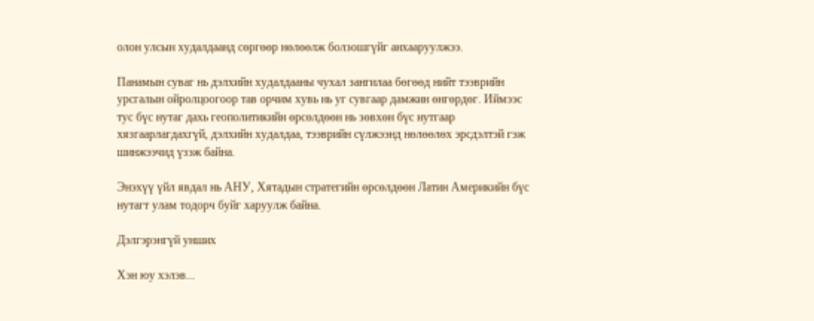олон улсын худалдаанд сөргөөр нөлөөлж болзошгүйг анхааруулжээ.

Панамын суваг нь дэлхийн худалдааны чухал зангилаа бөгөөд нийт тээврийн урсгалын ойролцоогоор тав орчим хувь нь уг сувгаар дамжин өнгөрдөг. Иймээс тус бүс нутаг дахь геополитикийн өрсөлдөөн нь зөвхөн бүс нутгаар хязгаарлагдахгүй, дэлхийн худалдаа, тээврийн сүлжээнд нөлөөлөх эрсдэлтэй гэж шинжээчид үзэж байна.

Энэхүү үйл явдал нь АНУ, Хятадын стратегийн өрсөлдөөн Латин Америкийн бүс нутагт улам тодорч буйг харуулж байна.

Дэлгэрэнгүй унших

Хэн юу хэлэв...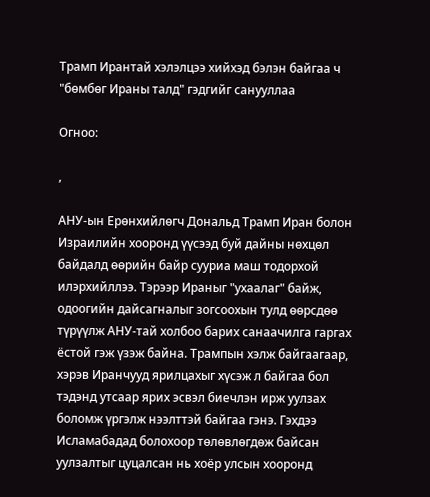Трамп Ирантай хэлэлцээ хийхэд бэлэн байгаа ч "бөмбөг Ираны талд" гэдгийг санууллаа

Огноо:

,

АНУ-ын Ерөнхийлөгч Дональд Трамп Иран болон Израилийн хооронд үүсээд буй дайны нөхцөл байдалд өөрийн байр сууриа маш тодорхой илэрхийллээ. Тэрээр Ираныг "ухаалаг" байж, одоогийн дайсагналыг зогсоохын тулд өөрсдөө түрүүлж АНУ-тай холбоо барих санаачилга гаргах ёстой гэж үзэж байна. Трампын хэлж байгаагаар, хэрэв Иранчууд ярилцахыг хүсэж л байгаа бол тэдэнд утсаар ярих эсвэл биечлэн ирж уулзах боломж үргэлж нээлттэй байгаа гэнэ. Гэхдээ Исламабадад болохоор төлөвлөгдөж байсан уулзалтыг цуцалсан нь хоёр улсын хооронд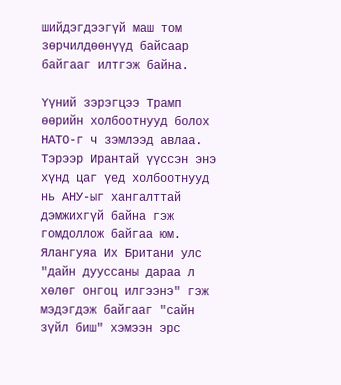шийдэгдээгүй маш том зөрчилдөөнүүд байсаар байгааг илтгэж байна.

Үүний зэрэгцээ Трамп өөрийн холбоотнууд болох НАТО-г ч зэмлээд авлаа. Тэрээр Ирантай үүссэн энэ хүнд цаг үед холбоотнууд нь АНУ-ыг хангалттай дэмжихгүй байна гэж гомдоллож байгаа юм. Ялангуяа Их Британи улс "дайн дууссаны дараа л хөлөг онгоц илгээнэ" гэж мэдэгдэж байгааг "сайн зүйл биш" хэмээн эрс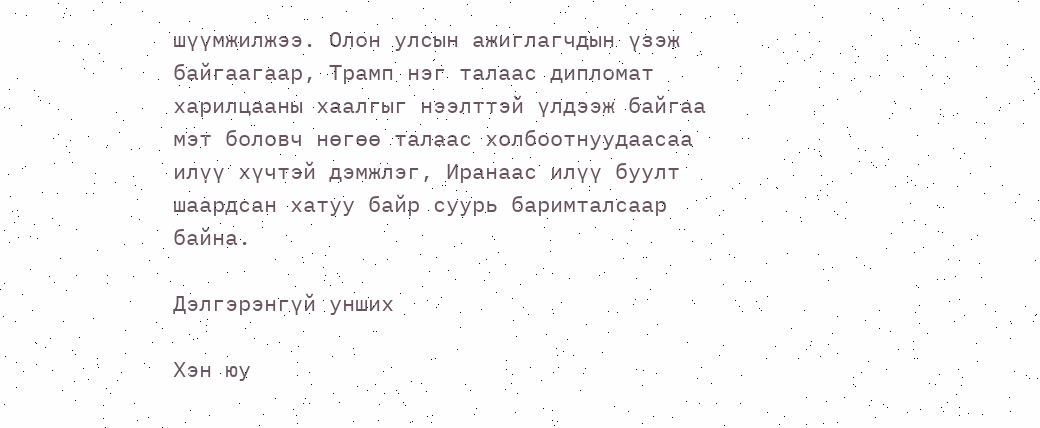шүүмжилжээ. Олон улсын ажиглагчдын үзэж байгаагаар, Трамп нэг талаас дипломат харилцааны хаалгыг нээлттэй үлдээж байгаа мэт боловч нөгөө талаас холбоотнуудаасаа илүү хүчтэй дэмжлэг, Иранаас илүү буулт шаардсан хатуу байр суурь баримталсаар байна.

Дэлгэрэнгүй унших

Хэн юу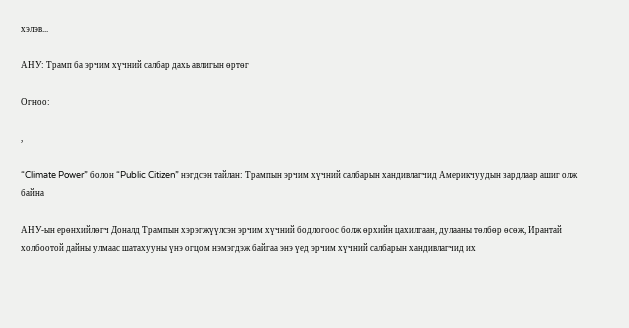хэлэв...

АНУ: Трамп ба эрчим хүчний салбар дахь авлигын өртөг

Огноо:

,

“Climate Power” болон “Public Citizen” нэгдсэн тайлан: Трампын эрчим хүчний салбарын хандивлагчид Америкчуудын зардлаар ашиг олж байна

АНУ-ын ерөнхийлөгч Доналд Трампын хэрэгжүүлсэн эрчим хүчний бодлогоос болж өрхийн цахилгаан, дулааны төлбөр өсөж, Ирантай холбоотой дайны улмаас шатахууны үнэ огцом нэмэгдэж байгаа энэ үед эрчим хүчний салбарын хандивлагчид их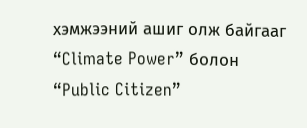хэмжээний ашиг олж байгааг “Climate Power” болон “Public Citizen”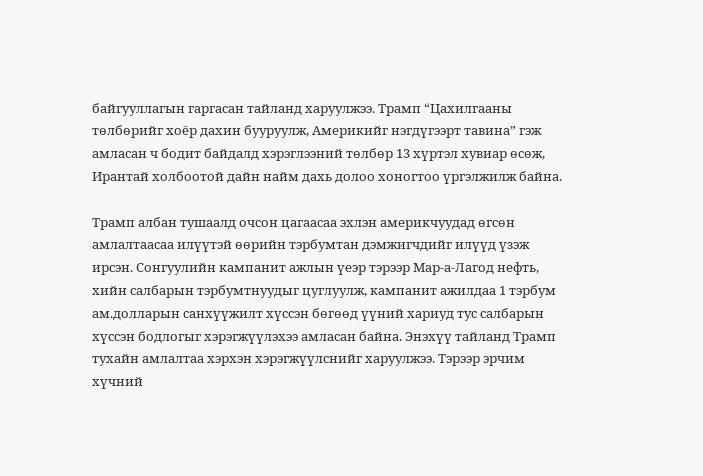байгууллагын гаргасан тайланд харуулжээ. Трамп “Цахилгааны төлбөрийг хоёр дахин бууруулж, Америкийг нэгдүгээрт тавина” гэж амласан ч бодит байдалд хэрэглээний төлбөр 13 хүртэл хувиар өсөж, Ирантай холбоотой дайн найм дахь долоо хоногтоо үргэлжилж байна.

Трамп албан тушаалд очсон цагаасаа эхлэн америкчуудад өгсөн амлалтаасаа илүүтэй өөрийн тэрбумтан дэмжигчдийг илүүд үзэж ирсэн. Сонгуулийн кампанит ажлын үеэр тэрээр Мар-а-Лагод нефть, хийн салбарын тэрбумтнуудыг цуглуулж, кампанит ажилдаа 1 тэрбум ам.долларын санхүүжилт хүссэн бөгөөд үүний хариуд тус салбарын хүссэн бодлогыг хэрэгжүүлэхээ амласан байна. Энэхүү тайланд Трамп тухайн амлалтаа хэрхэн хэрэгжүүлснийг харуулжээ. Тэрээр эрчим хүчний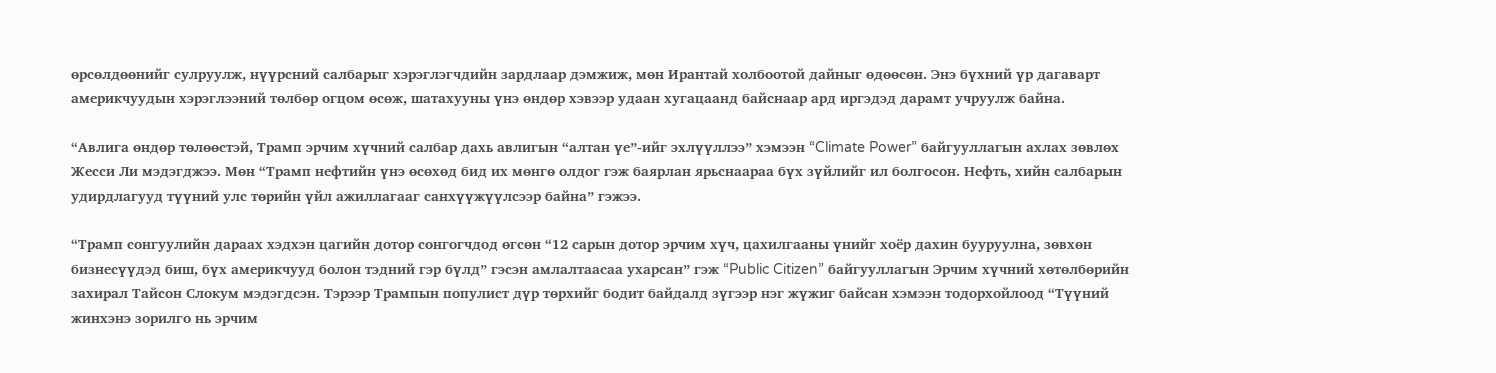өрсөлдөөнийг сулруулж, нүүрсний салбарыг хэрэглэгчдийн зардлаар дэмжиж, мөн Ирантай холбоотой дайныг өдөөсөн. Энэ бүхний үр дагаварт америкчуудын хэрэглээний төлбөр огцом өсөж, шатахууны үнэ өндөр хэвээр удаан хугацаанд байснаар ард иргэдэд дарамт учруулж байна.

“Авлига өндөр төлөөстэй, Трамп эрчим хүчний салбар дахь авлигын “алтан үе”-ийг эхлүүллээ” хэмээн “Climate Power” байгууллагын ахлах зөвлөх Жесси Ли мэдэгджээ. Мөн “Трамп нефтийн үнэ өсөхөд бид их мөнгө олдог гэж баярлан ярьснаараа бүх зүйлийг ил болгосон. Нефть, хийн салбарын удирдлагууд түүний улс төрийн үйл ажиллагааг санхүүжүүлсээр байна” гэжээ.

“Трамп сонгуулийн дараах хэдхэн цагийн дотор сонгогчдод өгсөн “12 сарын дотор эрчим хүч, цахилгааны үнийг хоёр дахин бууруулна, зөвхөн бизнесүүдэд биш, бүх америкчууд болон тэдний гэр бүлд” гэсэн амлалтаасаа ухарсан” гэж “Public Citizen” байгууллагын Эрчим хүчний хөтөлбөрийн захирал Тайсон Слокум мэдэгдсэн. Тэрээр Трампын популист дүр төрхийг бодит байдалд зүгээр нэг жүжиг байсан хэмээн тодорхойлоод “Түүний жинхэнэ зорилго нь эрчим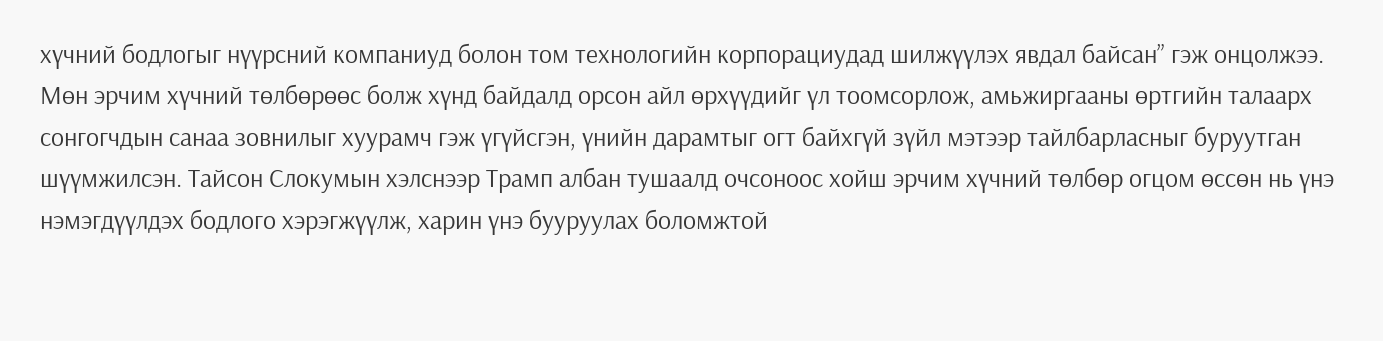хүчний бодлогыг нүүрсний компаниуд болон том технологийн корпорациудад шилжүүлэх явдал байсан” гэж онцолжээ. Мөн эрчим хүчний төлбөрөөс болж хүнд байдалд орсон айл өрхүүдийг үл тоомсорлож, амьжиргааны өртгийн талаарх сонгогчдын санаа зовнилыг хуурамч гэж үгүйсгэн, үнийн дарамтыг огт байхгүй зүйл мэтээр тайлбарласныг буруутган шүүмжилсэн. Тайсон Слокумын хэлснээр Трамп албан тушаалд очсоноос хойш эрчим хүчний төлбөр огцом өссөн нь үнэ нэмэгдүүлдэх бодлого хэрэгжүүлж, харин үнэ бууруулах боломжтой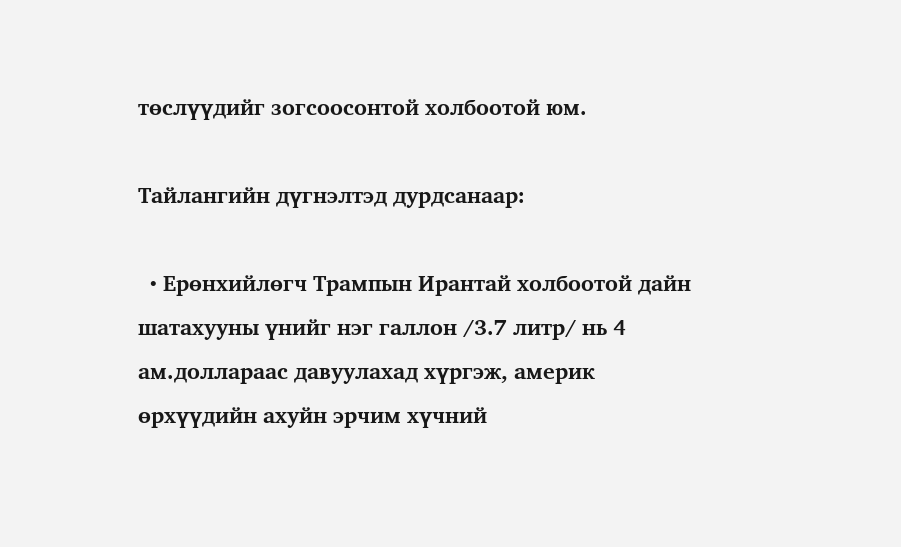төслүүдийг зогсоосонтой холбоотой юм.

Тайлангийн дүгнэлтэд дурдсанаар:

  • Ерөнхийлөгч Трампын Ирантай холбоотой дайн шатахууны үнийг нэг галлон /3.7 литр/ нь 4 ам.доллараас давуулахад хүргэж, америк өрхүүдийн ахуйн эрчим хүчний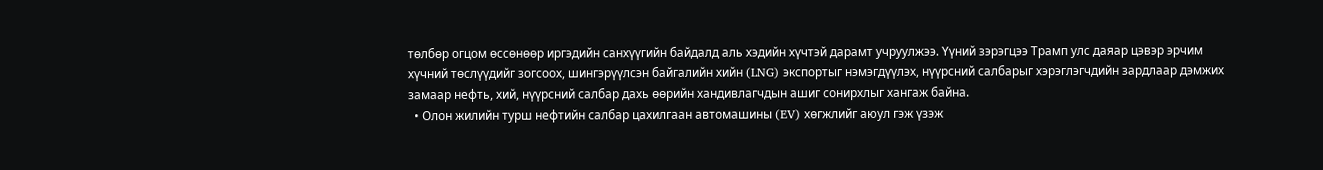төлбөр огцом өссөнөөр иргэдийн санхүүгийн байдалд аль хэдийн хүчтэй дарамт учруулжээ. Үүний зэрэгцээ Трамп улс даяар цэвэр эрчим хүчний төслүүдийг зогсоох, шингэрүүлсэн байгалийн хийн (LNG) экспортыг нэмэгдүүлэх, нүүрсний салбарыг хэрэглэгчдийн зардлаар дэмжих замаар нефть, хий, нүүрсний салбар дахь өөрийн хандивлагчдын ашиг сонирхлыг хангаж байна.
  • Олон жилийн турш нефтийн салбар цахилгаан автомашины (EV) хөгжлийг аюул гэж үзэж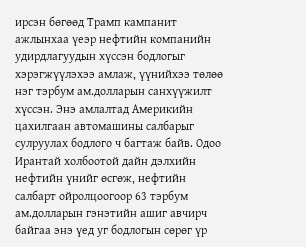ирсэн бөгөөд Трамп кампанит ажлынхаа үеэр нефтийн компанийн удирдлагуудын хүссэн бодлогыг хэрэгжүүлэхээ амлаж, үүнийхээ төлөө нэг тэрбум ам.долларын санхүүжилт хүссэн. Энэ амлалтад Америкийн цахилгаан автомашины салбарыг сулруулах бодлого ч багтаж байв. Одоо Ирантай холбоотой дайн дэлхийн нефтийн үнийг өсгөж, нефтийн салбарт ойролцоогоор 63 тэрбум ам.долларын гэнэтийн ашиг авчирч байгаа энэ үед уг бодлогын сөрөг үр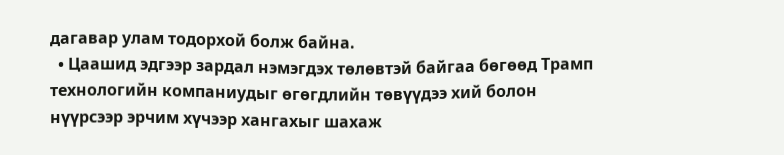дагавар улам тодорхой болж байна.
  • Цаашид эдгээр зардал нэмэгдэх төлөвтэй байгаа бөгөөд Трамп технологийн компаниудыг өгөгдлийн төвүүдээ хий болон нүүрсээр эрчим хүчээр хангахыг шахаж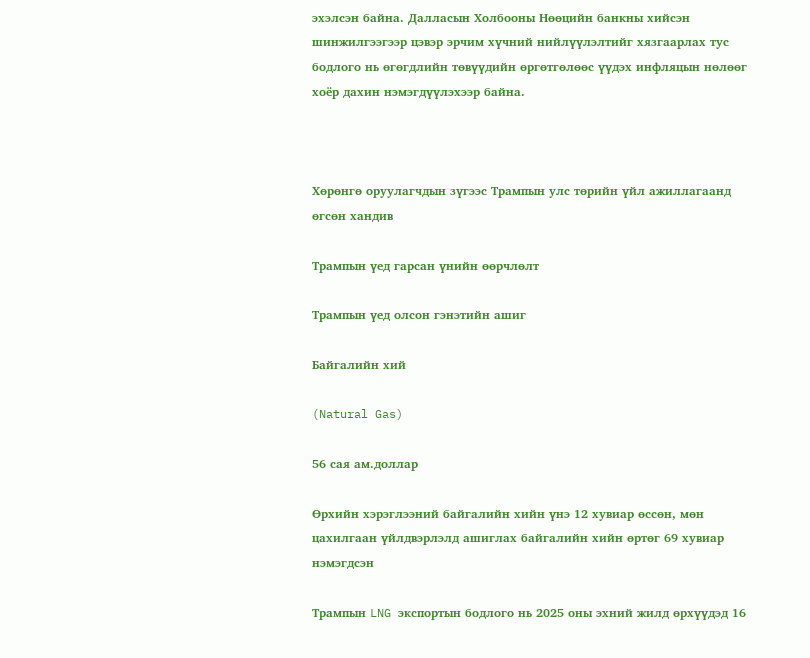эхэлсэн байна. Далласын Холбооны Нөөцийн банкны хийсэн шинжилгээгээр цэвэр эрчим хүчний нийлүүлэлтийг хязгаарлах тус бодлого нь өгөгдлийн төвүүдийн өргөтгөлөөс үүдэх инфляцын нөлөөг хоёр дахин нэмэгдүүлэхээр байна.



Хөрөнгө оруулагчдын зүгээс Трампын улс төрийн үйл ажиллагаанд өгсөн хандив

Трампын үед гарсан үнийн өөрчлөлт

Трампын үед олсон гэнэтийн ашиг

Байгалийн хий

(Natural Gas)

56 сая ам.доллар

Өрхийн хэрэглээний байгалийн хийн үнэ 12 хувиар өссөн, мөн цахилгаан үйлдвэрлэлд ашиглах байгалийн хийн өртөг 69 хувиар нэмэгдсэн

Трампын LNG экспортын бодлого нь 2025 оны эхний жилд өрхүүдэд 16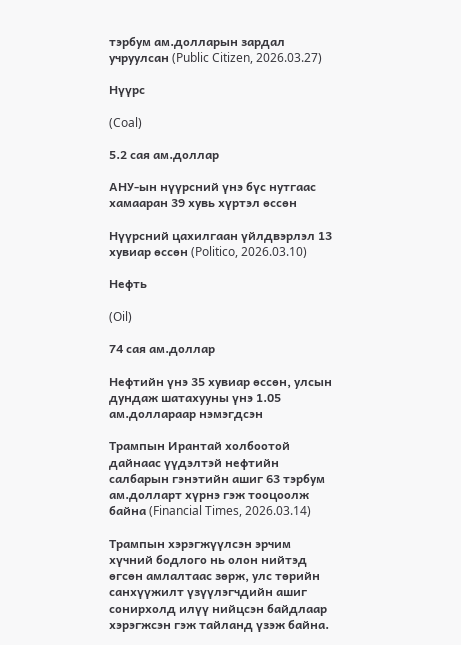тэрбум ам.долларын зардал учруулсан (Public Citizen, 2026.03.27)

Нүүрс

(Coal)

5.2 сая ам.доллар

АНУ-ын нүүрсний үнэ бүс нутгаас хамааран 39 хувь хүртэл өссөн

Нүүрсний цахилгаан үйлдвэрлэл 13 хувиар өссөн (Politico, 2026.03.10)

Нефть

(Oil)

74 сая ам.доллар

Нефтийн үнэ 35 хувиар өссөн, улсын дундаж шатахууны үнэ 1.05 ам.доллараар нэмэгдсэн

Трампын Ирантай холбоотой дайнаас үүдэлтэй нефтийн салбарын гэнэтийн ашиг 63 тэрбум ам.долларт хүрнэ гэж тооцоолж байна (Financial Times, 2026.03.14)

Трампын хэрэгжүүлсэн эрчим хүчний бодлого нь олон нийтэд өгсөн амлалтаас зөрж, улс төрийн санхүүжилт үзүүлэгчдийн ашиг сонирхолд илүү нийцсэн байдлаар хэрэгжсэн гэж тайланд үзэж байна.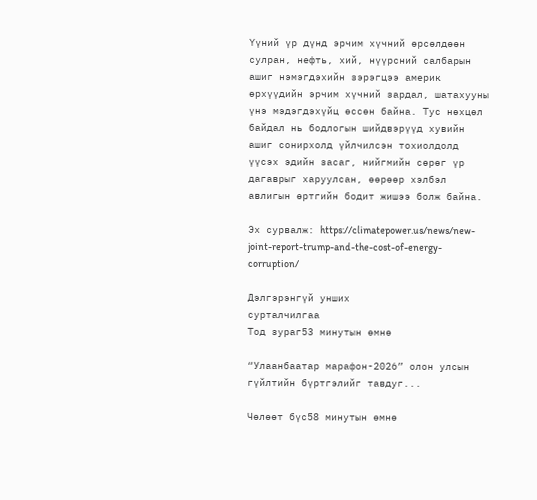Үүний үр дүнд эрчим хүчний өрсөлдөөн сулран, нефть, хий, нүүрсний салбарын ашиг нэмэгдэхийн зэрэгцээ америк өрхүүдийн эрчим хүчний зардал, шатахууны үнэ мэдэгдэхүйц өссөн байна. Тус нөхцөл байдал нь бодлогын шийдвэрүүд хувийн ашиг сонирхолд үйлчилсэн тохиолдолд үүсэх эдийн засаг, нийгмийн сөрөг үр дагаврыг харуулсан, өөрөөр хэлбэл авлигын өртгийн бодит жишээ болж байна.

Эх сурвалж: https://climatepower.us/news/new-joint-report-trump-and-the-cost-of-energy-corruption/

Дэлгэрэнгүй унших
сурталчилгаа
Тод зураг53 минутын өмнө

“Улаанбаатар марафон-2026” олон улсын гүйлтийн бүртгэлийг тавдуг...

Чөлөөт бүс58 минутын өмнө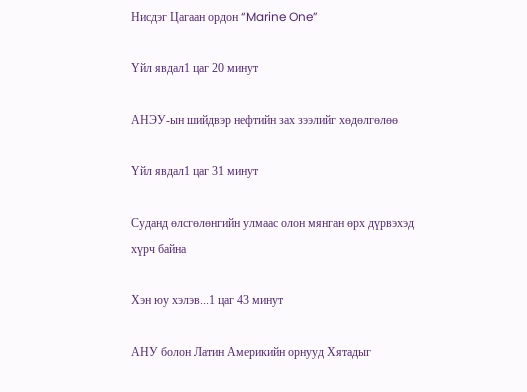Нисдэг Цагаан ордон “Marine One”

Үйл явдал1 цаг 20 минут

АНЭУ-ын шийдвэр нефтийн зах зээлийг хөдөлгөлөө

Үйл явдал1 цаг 31 минут

Суданд өлсгөлөнгийн улмаас олон мянган өрх дүрвэхэд хүрч байна

Хэн юу хэлэв...1 цаг 43 минут

АНУ болон Латин Америкийн орнууд Хятадыг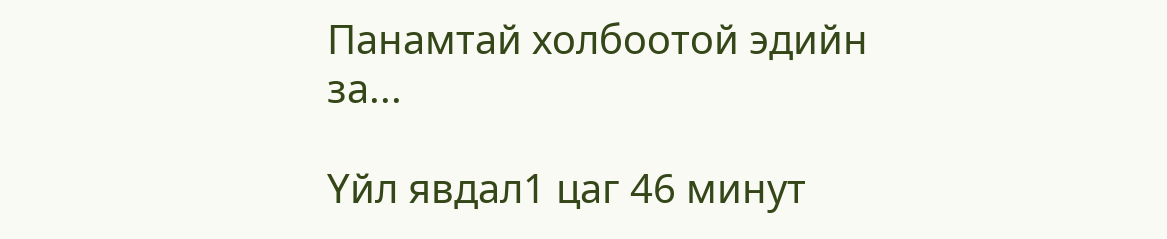Панамтай холбоотой эдийн за...

Үйл явдал1 цаг 46 минут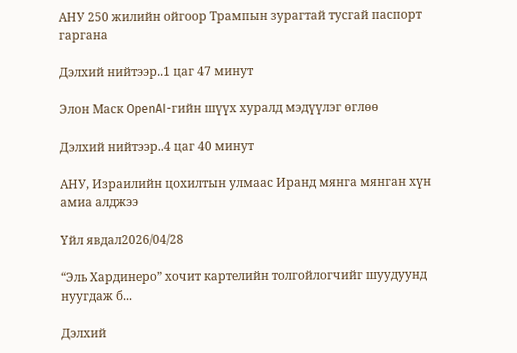АНУ 250 жилийн ойгоор Трампын зурагтай тусгай паспорт гаргана

Дэлхий нийтээр..1 цаг 47 минут

Элон Маск OpenAI-гийн шүүх хуралд мэдүүлэг өглөө

Дэлхий нийтээр..4 цаг 40 минут

АНУ, Израилийн цохилтын улмаас Иранд мянга мянган хүн амиа алджээ

Үйл явдал2026/04/28

“Эль Хардинеро” хочит картелийн толгойлогчийг шуудуунд нуугдаж б...

Дэлхий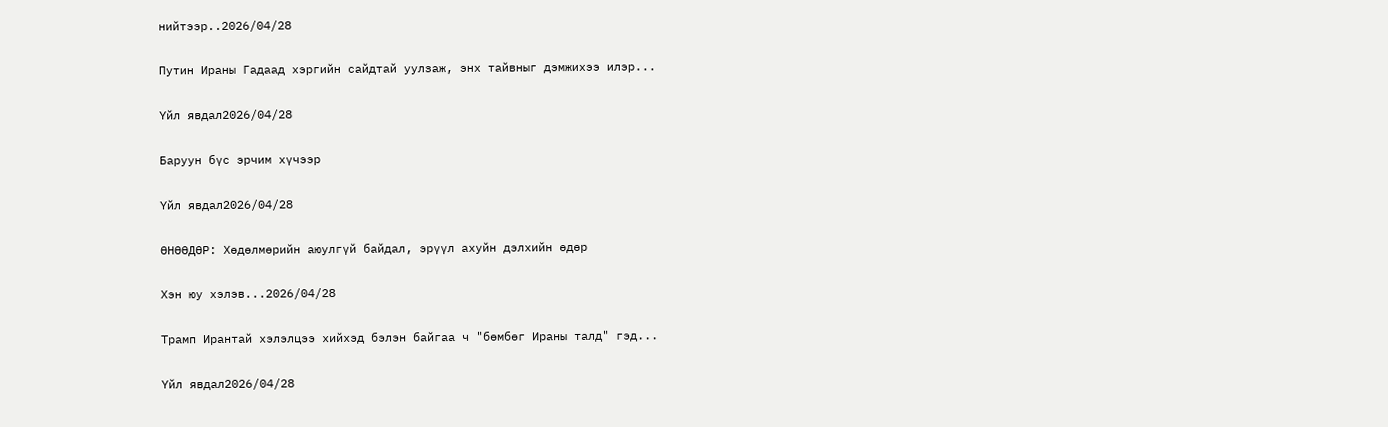нийтээр..2026/04/28

Путин Ираны Гадаад хэргийн сайдтай уулзаж, энх тайвныг дэмжихээ илэр...

Үйл явдал2026/04/28

Баруун бүс эрчим хүчээр

Үйл явдал2026/04/28

ӨНӨӨДӨР: Хөдөлмөрийн аюулгүй байдал, эрүүл ахуйн дэлхийн өдөр

Хэн юу хэлэв...2026/04/28

Трамп Ирантай хэлэлцээ хийхэд бэлэн байгаа ч "бөмбөг Ираны талд" гэд...

Үйл явдал2026/04/28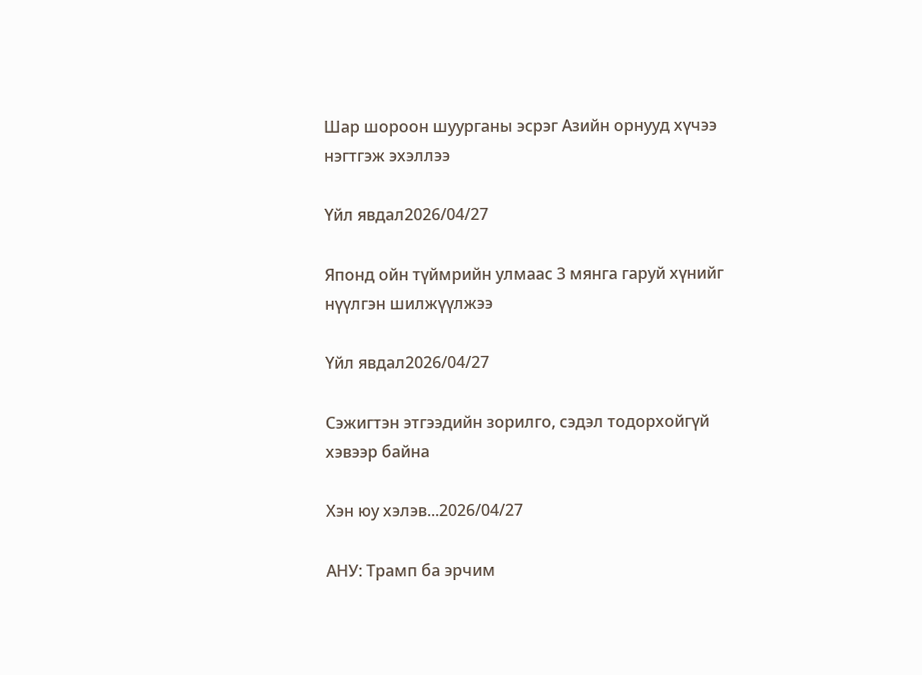Шар шороон шуурганы эсрэг Азийн орнууд хүчээ нэгтгэж эхэллээ

Үйл явдал2026/04/27

Японд ойн түймрийн улмаас 3 мянга гаруй хүнийг нүүлгэн шилжүүлжээ

Үйл явдал2026/04/27

Сэжигтэн этгээдийн зорилго, сэдэл тодорхойгүй хэвээр байна

Хэн юу хэлэв...2026/04/27

АНУ: Трамп ба эрчим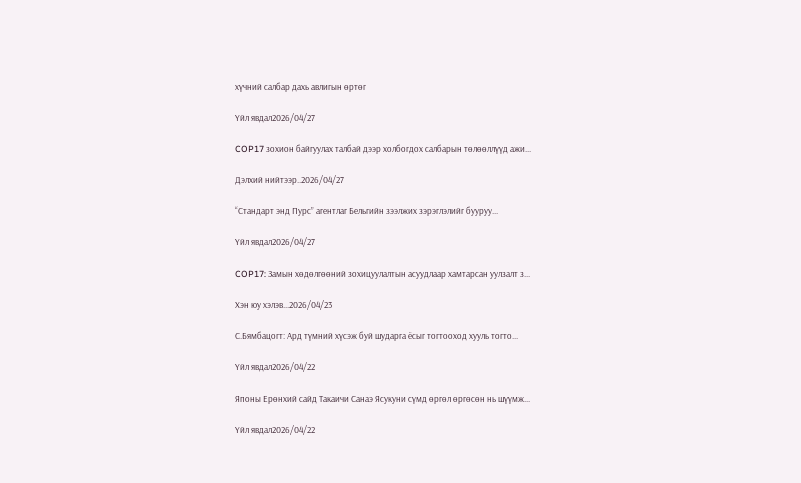хүчний салбар дахь авлигын өртөг

Үйл явдал2026/04/27

COP17 зохион байгуулах талбай дээр холбогдох салбарын төлөөллүүд ажи...

Дэлхий нийтээр..2026/04/27

“Стандарт энд Пурс” агентлаг Бельгийн зээлжих зэрэглэлийг бууруу...

Үйл явдал2026/04/27

COP17: Замын хөдөлгөөний зохицуулалтын асуудлаар хамтарсан уулзалт з...

Хэн юу хэлэв...2026/04/23

С.Бямбацогт: Ард түмний хүсэж буй шударга ёсыг тогтооход хууль тогто...

Үйл явдал2026/04/22

Японы Ерөнхий сайд Такаичи Санаэ Ясукуни сүмд өргөл өргөсөн нь шүүмж...

Үйл явдал2026/04/22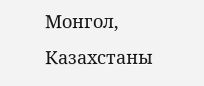Монгол, Казахстаны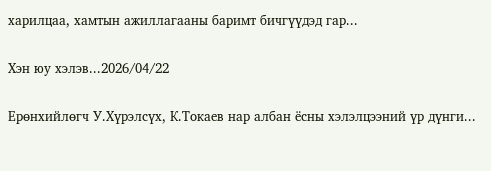харилцаа, хамтын ажиллагааны баримт бичгүүдэд гар...

Хэн юу хэлэв...2026/04/22

Ерөнхийлөгч У.Хүрэлсүх, К.Токаев нар албан ёсны хэлэлцээний үр дүнги...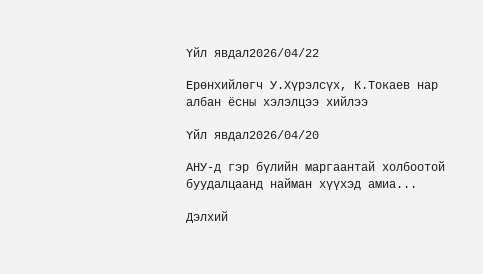Үйл явдал2026/04/22

Ерөнхийлөгч У.Хүрэлсүх, К.Токаев нар албан ёсны хэлэлцээ хийлээ

Үйл явдал2026/04/20

АНУ-д гэр бүлийн маргаантай холбоотой буудалцаанд найман хүүхэд амиа...

Дэлхий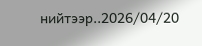нийтээр..2026/04/20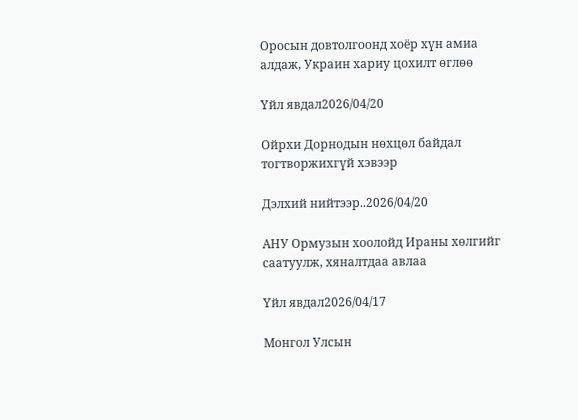Оросын довтолгоонд хоёр хүн амиа алдаж, Украин хариу цохилт өглөө

Үйл явдал2026/04/20

Ойрхи Дорнодын нөхцөл байдал тогтворжихгүй хэвээр

Дэлхий нийтээр..2026/04/20

АНУ Ормузын хоолойд Ираны хөлгийг саатуулж, хяналтдаа авлаа

Үйл явдал2026/04/17

Монгол Улсын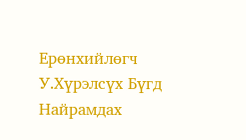Ерөнхийлөгч У.Хүрэлсүх Бүгд Найрамдах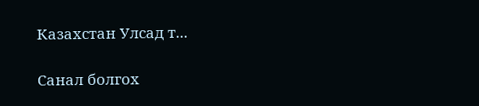Казахстан Улсад т...

Санал болгох